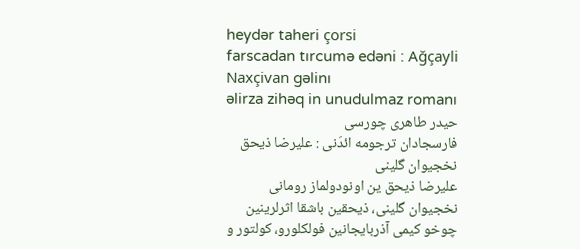heydər taheri çorsi
farscadan tırcumə edəni : Ağçayli
Naxçivan gəlinı
əlirza zihəq in unudulmaz romanı
حیدر طاهری چورسی
فارسجادان ترجومه ائدَنی : علیرضا ذیحق
نخجیوان گلینی
علیرضا ذیحق ین اونودولماز رومانی
نخجیوان گلینی، ذیحقین باشقا اثرلرینین چوخو کیمی آذربایجانین فولکلورو، کولتور و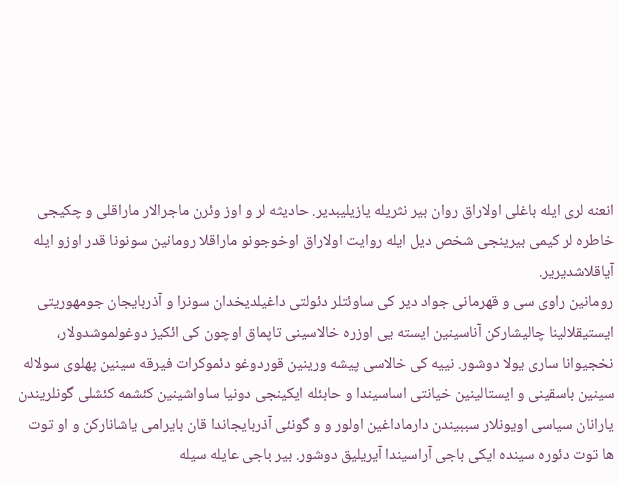انعنه لری ایله باغلی اولاراق روان بیر نثریله یازیلیبدیر. حادیثه لر و اوز وئرن ماجرالار ماراقلی و چکیجی خاطره لر کیمی بیرینجی شخص دیل ایله روایت اولاراق اوخوجونو ماراقلا رومانین سونونا قدر اوزو ایله آیاقلاشدیریر.
رومانین راوی سی و قهرمانی جواد دیر کی ساوئتلر دئولتی داغیلدیخدان سونرا و آذربایجان جومهوریتی ایستیقلالینا چالیشارکن آناسینین ایسته یی اوزره خالاسینی تاپماق اوچون کی ائکیز دوغولموشدولار، نخجیوانا ساری یولا دوشور. نییه کی خالاسی پیشه ورینین قوردوغو دئموکرات فیرقه سینین پهلوی سولاله سینین باسقینی و ایستالینین خیانتی اساسیندا و حابئله ایکینجی دونیا ساواشینین کئشمه کئشلی گونلریندن یارانان سیاسی اویونلار سببیندن دارماداغین اولور و و گونئی آذربایجاندا قان بایرامی یاشانارکن و او توت ها توت دئوره سینده ایکی باجی آراسیندا آیریلیق دوشور. بیر باجی عایله سیله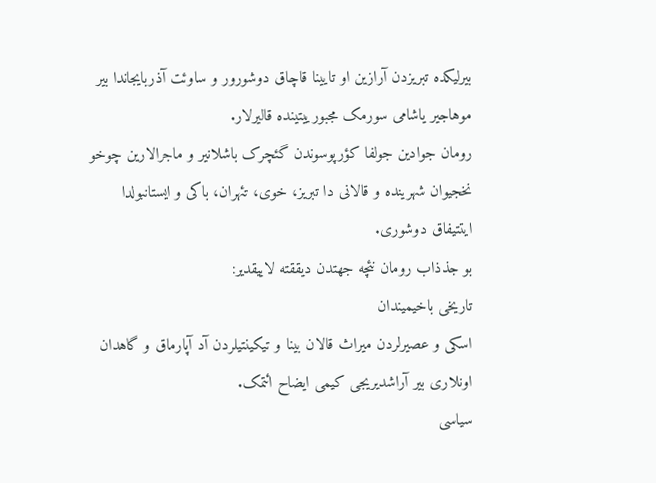بیرلیکده تبریزدن آرازین او تایینا قاچاق دوشورور و ساوئت آذربایجاندا بیر موهاجیر یاشامی سورمک مجبورییتینده قالیرلار.
رومان جوادین جولفا کؤرپوسوندن گئچرک باشلانیر و ماجرالارین چوخو نخجیوان شهرینده و قالانی دا تبریز، خوی، تئهران، باکی و ایستانبولدا ایتتیفاق دوشوری.
بو جذذاب رومان نئچه جهتدن دیققته لاییقدیر:
تاریخی باخیمیندان
اسکی و عصیرلردن میراث قالان بینا و تیکینتیلردن آد آپارماق و گاهدان اونلاری بیر آراشدیریجی کیمی ایضاح ائتمک.
سیاسی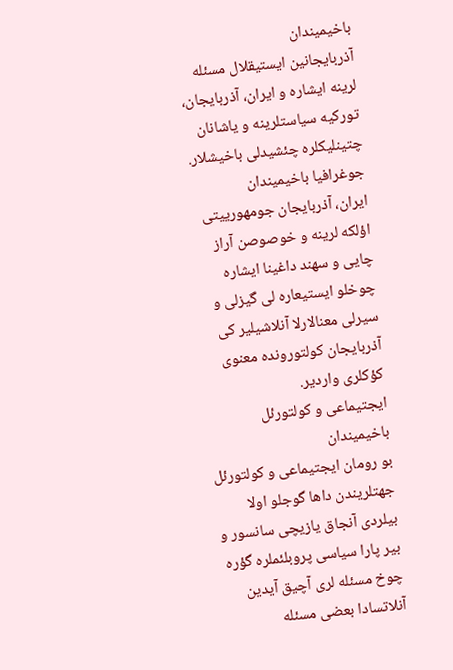باخیمیندان
آذربایجانین ایستیقلال مسئله لرینه ایشاره و ایران، آذربایجان، تورکیه سیاستلرینه و یاشانان چتینلیکلره چئشیدلی باخیشلار.
جوغرافیا باخیمیندان
ایران، آذربایجان جومهورییتی اؤلکه لرینه و خوصوصن آراز چایی و سهند داغینا ایشاره چوخلو ایستیعاره لی گیزلی و سیرلی معنالارلا آنلاشیلیر کی آذربایجان کولتورونده معنوی کؤکلری واردیر.
ایجتیماعی و کولتورئل باخیمیندان
بو رومان ایجتیماعی و کولتورئل جهتلریندن داها گوجلو اولا بیلردی آنجاق یازیچی سانسور و بیر پارا سیاسی پروبلئملره گؤره چوخ مسئله لری آچیق آیدین آنلاتسادا بعضی مسئله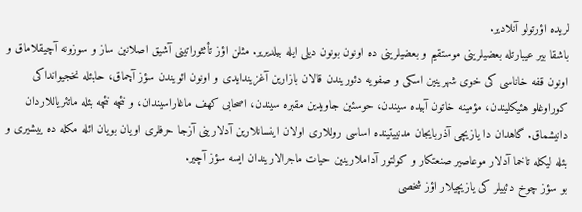لریده اؤرتولو آنلادیر.
باشقا بیر عیبارتله بعضیلرینی موستقیم و بعضیلرینی ده اونون بونون دیلی ایله بیلدیریر. مثلن اؤز تأثثوراتینی آشیق اصلانین ساز و سوزونه آچیقلاماق و اونون قفه خاناسی کی خوی شهرینین اسکی و صفویه دئوریندن قالان بازارین آغزیندایدی و اونون ائویندن سؤز آچماق، حابئله نخجیوانداکی کوراوغلو هئیکلیندن، مؤمینه خاتون آبیده سیندن، حوسئین جاویدین مقبره سیندن، اصحابی کهف ماغاراسیندان، و نئچه نئچه بئله ماتئریاللاردان دانیشماق. گاهدان دا یازیچی آذربایجان مدنییتینده اساسی روللاری اولان اینسانلارین آدلارینی آزجا حرفلری اویان بویان ائله مکله ده ییشیری و بئله لیکله تاخما آدلار موعاصیر صنعتکار و کولتور آداملارینین حیات ماجرالاریندان ایسه سؤز آچیر.
بو سؤز چوخ دئییلر کی یازیچیلار اؤز شخصی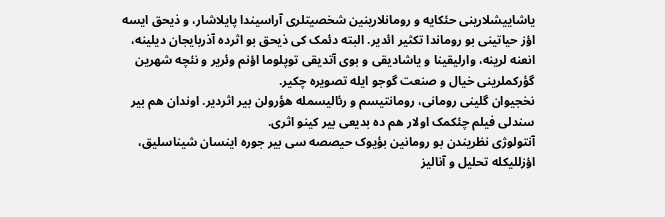یاشاییشلارینی حئکایه و رومانلارینین شخصیتلری آراسیندا پایلاشار، و ذیحق ایسه اؤز حیاتینی بو روماندا تکثیر ائدیر. البته دئمک کی ذیحق بو اثرده آذربایجان دیلینه، انعنه لرینه، وارلیقینا و یاشادیقی و بوی آتدیقی توپلوما اؤنم وئریر و نئچه شهرین گؤرکملرینی خیال و صنعت گوجو ایله تصویره چکیر.
نخجیوان گلینی رومانی، رومانتیسم و رئالیسمله هؤرولن بیر اثردیر. اوندان هم بیر سندلی فیلم چئکمک اولار هم ده بدیعی بیر کینو اثری.
آنتولوژی نظریندن بو رومانین بؤیوک حیصصه سی بیر جوره اینسان شیناسلیق، اؤزللیکله تحلیل و آنالیز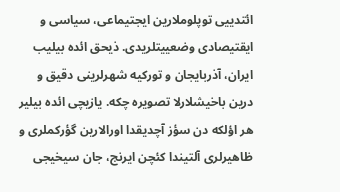ائتدییی توپلوملارین ایجتیماعی، سیاسی و ایقتیصادی وضعییتلریدی. ذیحق ائده بیلیب ایران، آذربایجان و تورکیه شهرلرینی دقیق و درین باخیشلارلا تصویره چکه. یازیچی ائده بیلیر هر اؤلکه دن سؤز آچدیقدا اورالارین گؤرکملری و ظاهیرلری آلتیندا کئچن ایرنج، جان سیخیجی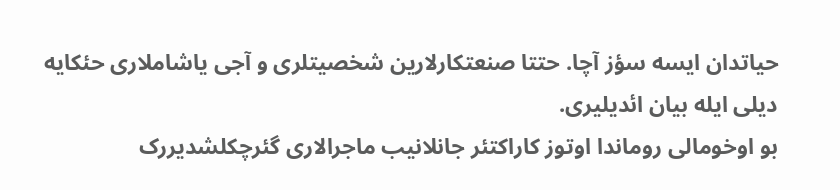حیاتدان ایسه سؤز آچا. حتتا صنعتکارلارین شخصیتلری و آجی یاشاملاری حئکایه دیلی ایله بیان ائدیلیری.
بو اوخومالی روماندا اوتوز کاراکتئر جانلانیب ماجرالاری گئرچکلشدیررک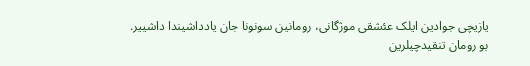یازیچی جوادین ایلک عئشقی موژگانی، رومانین سونونا جان یادداشیندا داشییر.
بو رومان تنقیدچیلرین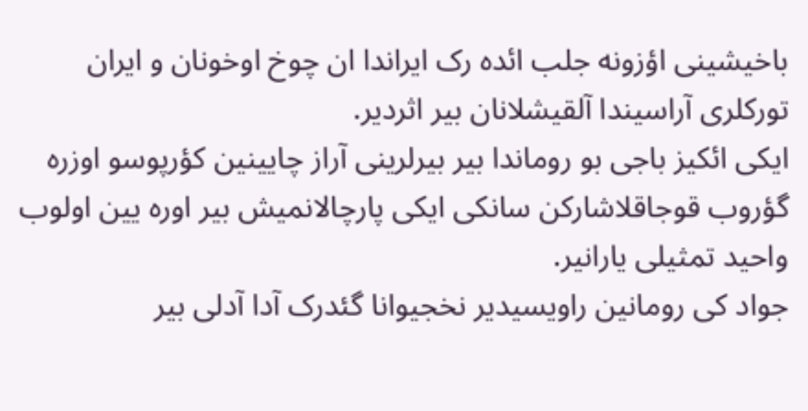باخیشینی اؤزونه جلب ائده رک ایراندا ان چوخ اوخونان و ایران تورکلری آراسیندا آلقیشلانان بیر اثردیر.
ایکی ائکیز باجی بو روماندا بیر بیرلرینی آراز چایینین کؤرپوسو اوزره گؤروب قوجاقلاشارکن سانکی ایکی پارچالانمیش بیر اوره یین اولوب واحید تمثیلی یارانیر.
جواد کی رومانین راویسیدیر نخجیوانا گئدرک آدا آدلی بیر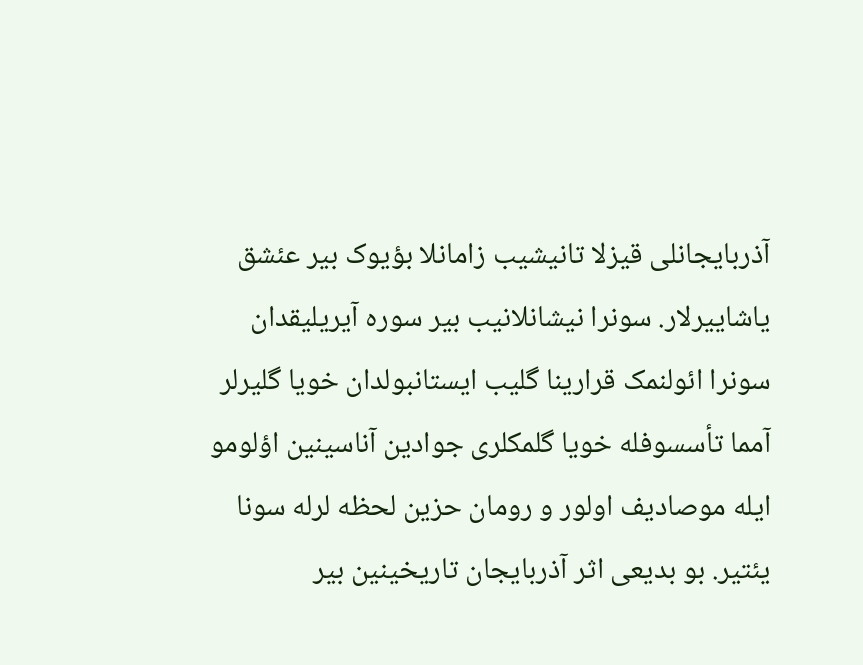آذربایجانلی قیزلا تانیشیب زامانلا بؤیوک بیر عئشق یاشاییرلار. سونرا نیشانلانیب بیر سوره آیریلیقدان سونرا ائولنمک قرارینا گلیب ایستانبولدان خویا گلیرلر آمما تأسسوفله خویا گلمکلری جوادین آناسینین اؤلومو ایله موصادیف اولور و رومان حزین لحظه لرله سونا یئتیر. بو بدیعی اثر آذربایجان تاریخینین بیر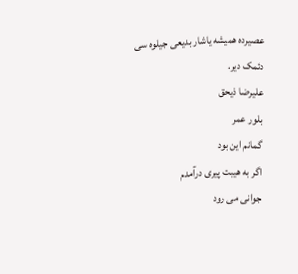عصیرده همیشه یاشار بدیعی جیلوه سی دئمک دیر.
علیرضا ذیحق
بلور عمر
گمانم این بود
اگر به هیبت پیری درآمدم
جوانی می رود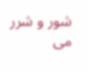شور و شرر می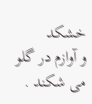خشکد
و آوازم در گلو می شکند .